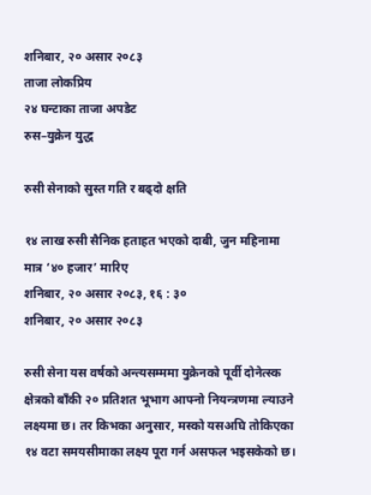शनिबार, २० असार २०८३
ताजा लोकप्रिय
२४ घन्टाका ताजा अपडेट
रुस–युक्रेन युद्ध

रुसी सेनाको सुस्त गति र बढ्दो क्षति

१४ लाख रुसी सैनिक हताहत भएको दाबी, जुन महिनामा मात्र ‘४० हजार’ मारिए
शनिबार, २० असार २०८३, १६ : ३०
शनिबार, २० असार २०८३

रुसी सेना यस वर्षको अन्त्यसम्ममा युक्रेनको पूर्वी दोनेत्स्क क्षेत्रको बाँकी २० प्रतिशत भूभाग आफ्नो नियन्त्रणमा ल्याउने लक्ष्यमा छ। तर किभका अनुसार, मस्को यसअघि तोकिएका १४ वटा समयसीमाका लक्ष्य पूरा गर्न असफल भइसकेको छ।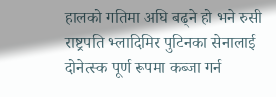हालको गतिमा अघि बढ्ने हो भने रुसी राष्ट्रपति भ्लादिमिर पुटिनका सेनालाई दोनेत्स्क पूर्ण रूपमा कब्जा गर्न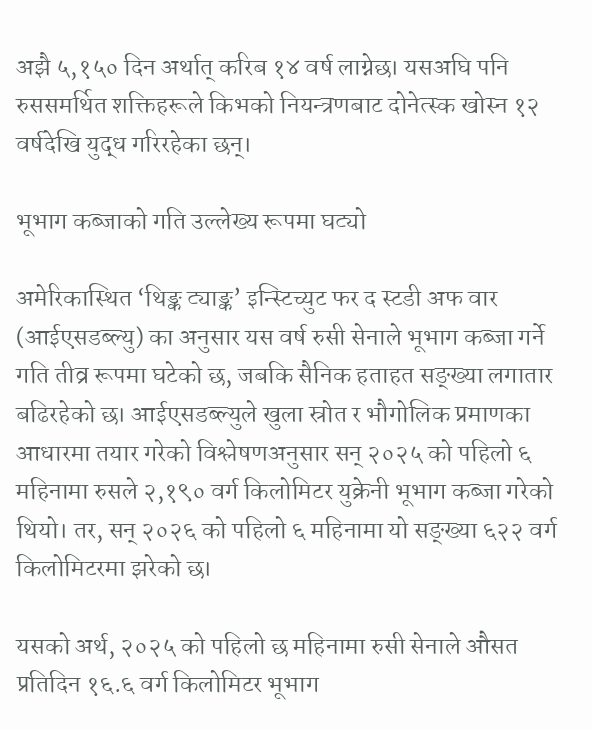अझै ५,१५० दिन अर्थात् करिब १४ वर्ष लाग्नेछ। यसअघि पनि रुससमर्थित शक्तिहरूले किभको नियन्त्रणबाट दोनेत्स्क खोस्न १२ वर्षदेखि युद्ध गरिरहेका छन्।

भूभाग कब्जाको गति उल्लेख्य रूपमा घट्यो

अमेरिकास्थित ‘थिङ्क ट्याङ्क’ इन्स्टिच्युट फर द स्टडी अफ वार (आईएसडब्ल्यु) का अनुसार यस वर्ष रुसी सेनाले भूभाग कब्जा गर्ने गति तीव्र रूपमा घटेको छ, जबकि सैनिक हताहत सङ्ख्या लगातार बढिरहेको छ। आईएसडब्ल्युले खुला स्रोत र भौगोलिक प्रमाणका आधारमा तयार गरेको विश्लेषणअनुसार सन् २०२५ को पहिलो ६ महिनामा रुसले २,१९० वर्ग किलोमिटर युक्रेनी भूभाग कब्जा गरेको थियो। तर, सन् २०२६ को पहिलो ६ महिनामा यो सङ्ख्या ६२२ वर्ग किलोमिटरमा झरेको छ।

यसको अर्थ, २०२५ को पहिलो छ महिनामा रुसी सेनाले औसत प्रतिदिन १६.६ वर्ग किलोमिटर भूभाग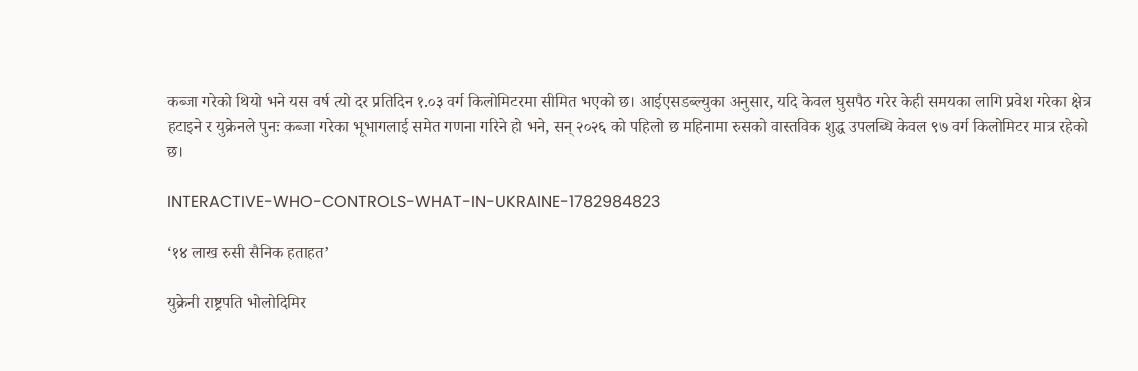कब्जा गरेको थियो भने यस वर्ष त्यो दर प्रतिदिन १.०३ वर्ग किलोमिटरमा सीमित भएको छ। आईएसडब्ल्युका अनुसार, यदि केवल घुसपैठ गरेर केही समयका लागि प्रवेश गरेका क्षेत्र हटाइने र युक्रेनले पुनः कब्जा गरेका भूभागलाई समेत गणना गरिने हो भने, सन् २०२६ को पहिलो छ महिनामा रुसको वास्तविक शुद्ध उपलब्धि केवल ९७ वर्ग किलोमिटर मात्र रहेको छ।

INTERACTIVE-WHO-CONTROLS-WHAT-IN-UKRAINE-1782984823

‘१४ लाख रुसी सैनिक हताहत’

युक्रेनी राष्ट्रपति भोलोदिमिर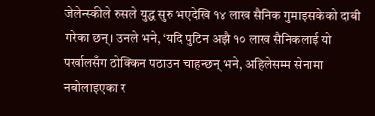जेलेन्स्कीले रुसले युद्ध सुरु भएदेखि १४ लाख सैनिक गुमाइसकेको दाबी गरेका छन्। उनले भने, ‘यदि पुटिन अझै १० लाख सैनिकलाई यो पर्खालसँग ठोक्किन पठाउन चाहन्छन् भने, अहिलेसम्म सेनामा नबोलाइएका र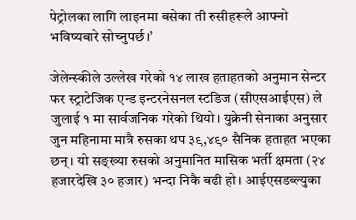पेट्रोलका लागि लाइनमा बसेका ती रुसीहरूले आफ्नो भविष्यबारे सोच्नुपर्छ।’

जेलेन्स्कीले उल्लेख गरेको १४ लाख हताहतको अनुमान सेन्टर फर स्ट्राटेजिक एन्ड इन्टरनेसनल स्टडिज (सीएसआईएस) ले जुलाई १ मा सार्वजनिक गरेको थियो। युक्रेनी सेनाका अनुसार जुन महिनामा मात्रै रुसका थप ३९,४९० सैनिक हताहत भएका छन्। यो सङ्ख्या रुसको अनुमानित मासिक भर्ती क्षमता (२४ हजारदेखि ३० हजार) भन्दा निकै बढी हो। आईएसडब्ल्युका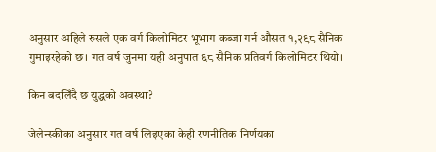अनुसार अहिले रुसले एक वर्ग किलोमिटर भूभाग कब्जा गर्न औसत १,२९८ सैनिक गुमाइरहेको छ। गत वर्ष जुनमा यही अनुपात ६८ सैनिक प्रतिवर्ग किलोमिटर थियो।

किन बदलिँदै छ युद्धको अवस्था?

जेलेन्स्कीका अनुसार गत वर्ष लिइएका केही रणनीतिक निर्णयका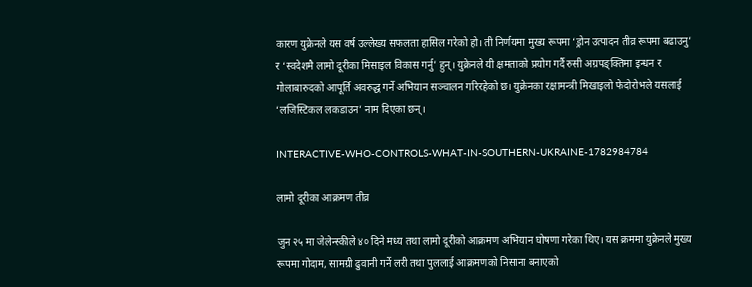कारण युक्रेनले यस वर्ष उल्लेख्य सफलता हासिल गरेको हो। ती निर्णयमा मुख्य रूपमा ‘ड्रोन उत्पादन तीव्र रूपमा बढाउनु’ र ‘स्वदेशमै लामो दूरीका मिसाइल विकास गर्नु’ हुन्। युक्रेनले यी क्षमताको प्रयोग गर्दै रुसी अग्रपङ्क्तिमा इन्धन र गोलाबारुदको आपूर्ति अवरुद्ध गर्ने अभियान सञ्चालन गरिरहेको छ। युक्रेनका रक्षामन्त्री मिखाइलो फेदोरोभले यसलाई ‘लजिस्टिकल लकडाउन’ नाम दिएका छन्।

INTERACTIVE-WHO-CONTROLS-WHAT-IN-SOUTHERN-UKRAINE-1782984784

लामो दूरीका आक्रमण तीव्र

जुन २५ मा जेलेन्स्कीले ४० दिने मध्य तथा लामो दूरीको आक्रमण अभियान घोषणा गरेका थिए। यस क्रममा युक्रेनले मुख्य रूपमा गोदाम, सामग्री ढुवानी गर्ने लरी तथा पुललाई आक्रमणको निसाना बनाएको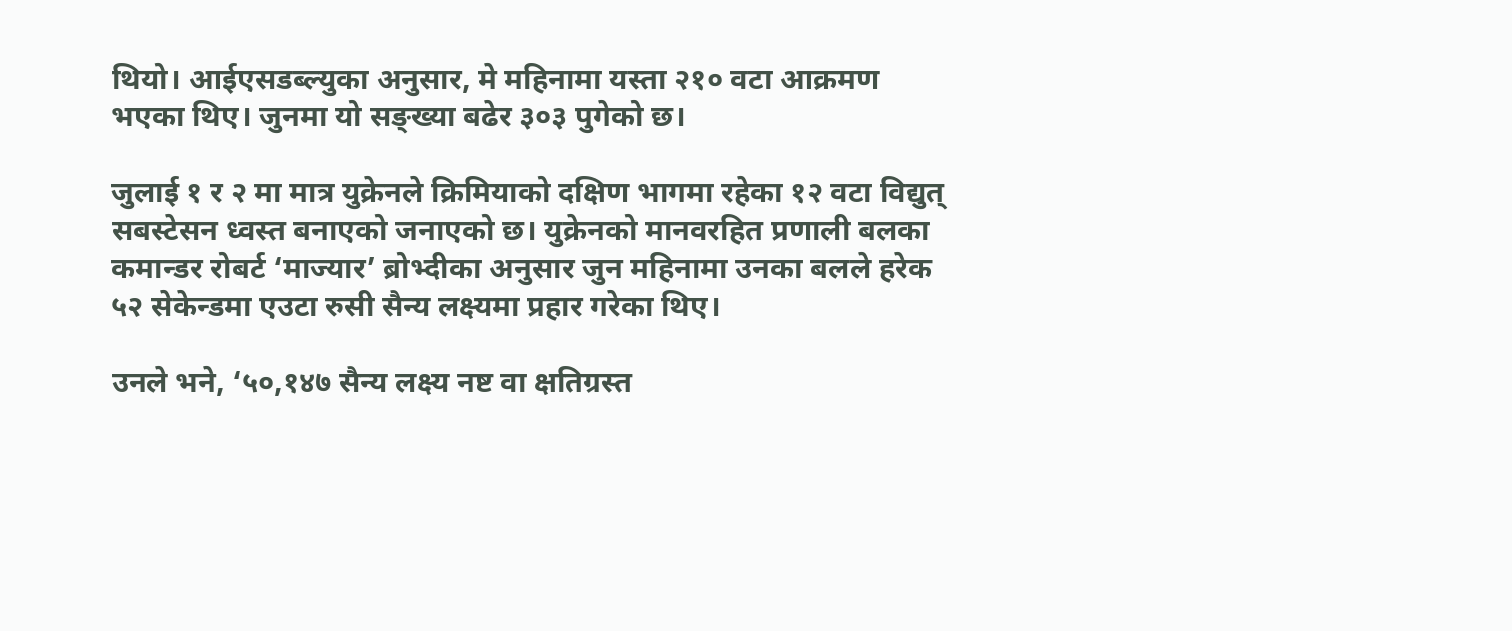थियो। आईएसडब्ल्युका अनुसार, मे महिनामा यस्ता २१० वटा आक्रमण भएका थिए। जुनमा यो सङ्ख्या बढेर ३०३ पुगेको छ।

जुलाई १ र २ मा मात्र युक्रेनले क्रिमियाको दक्षिण भागमा रहेका १२ वटा विद्युत् सबस्टेसन ध्वस्त बनाएको जनाएको छ। युक्रेनको मानवरहित प्रणाली बलका कमान्डर रोबर्ट ‘माज्यार’ ब्रोभ्दीका अनुसार जुन महिनामा उनका बलले हरेक ५२ सेकेन्डमा एउटा रुसी सैन्य लक्ष्यमा प्रहार गरेका थिए।

उनले भने, ‘५०,१४७ सैन्य लक्ष्य नष्ट वा क्षतिग्रस्त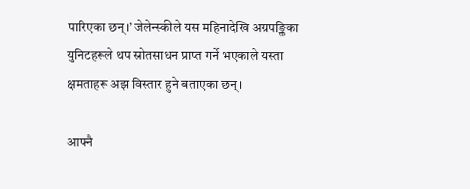पारिएका छन्।’ जेलेन्स्कीले यस महिनादेखि अग्रपङ्क्तिका युनिटहरूले थप स्रोतसाधन प्राप्त गर्ने भएकाले यस्ता क्षमताहरू अझ विस्तार हुने बताएका छन्।

आफ्नै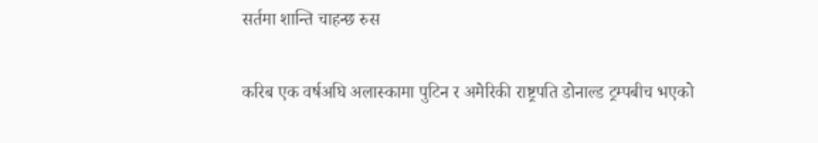सर्तमा शान्ति चाहन्छ रुस

करिब एक वर्षअघि अलास्कामा पुटिन र अमेरिकी राष्ट्रपति डोनाल्ड ट्रम्पबीच भएको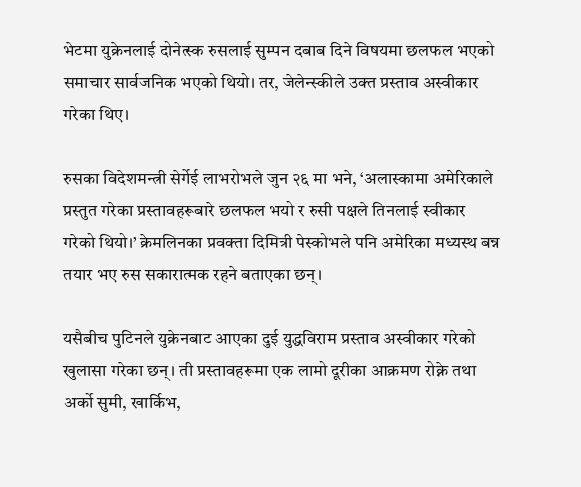भेटमा युक्रेनलाई दोनेत्स्क रुसलाई सुम्पन दबाब दिने विषयमा छलफल भएको समाचार सार्वजनिक भएको थियो। तर, जेलेन्स्कीले उक्त प्रस्ताव अस्वीकार गरेका थिए।

रुसका विदेशमन्त्री सेर्गेई लाभरोभले जुन २६ मा भने, ‘अलास्कामा अमेरिकाले प्रस्तुत गरेका प्रस्तावहरूबारे छलफल भयो र रुसी पक्षले तिनलाई स्वीकार गरेको थियो।’ क्रेमलिनका प्रवक्ता दिमित्री पेस्कोभले पनि अमेरिका मध्यस्थ बन्न तयार भए रुस सकारात्मक रहने बताएका छन्।

यसैबीच पुटिनले युक्रेनबाट आएका दुई युद्धविराम प्रस्ताव अस्वीकार गरेको खुलासा गरेका छन्। ती प्रस्तावहरूमा एक लामो दूरीका आक्रमण रोक्ने तथा अर्को सुमी, खार्किभ,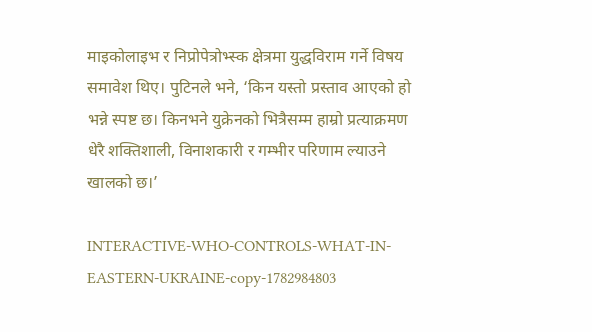माइकोलाइभ र निप्रोपेत्रोभ्स्क क्षेत्रमा युद्धविराम गर्ने विषय समावेश थिए। पुटिनले भने, ‘किन यस्तो प्रस्ताव आएको हो भन्ने स्पष्ट छ। किनभने युक्रेनको भित्रैसम्म हाम्रो प्रत्याक्रमण धेरै शक्तिशाली, विनाशकारी र गम्भीर परिणाम ल्याउने खालको छ।’

INTERACTIVE-WHO-CONTROLS-WHAT-IN-EASTERN-UKRAINE-copy-1782984803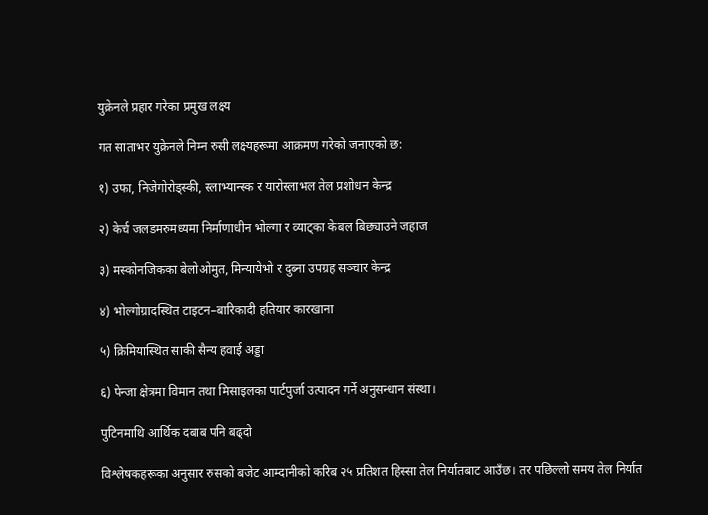युक्रेनले प्रहार गरेका प्रमुख लक्ष्य

गत साताभर युक्रेनले निम्न रुसी लक्ष्यहरूमा आक्रमण गरेको जनाएको छ:

१) उफा, निजेगोरोड्स्की, स्लाभ्यान्स्क र यारोस्लाभल तेल प्रशोधन केन्द्र

२) केर्च जलडमरुमध्यमा निर्माणाधीन भोल्गा र व्याट्का केबल बिछ्याउने जहाज

३) मस्कोनजिकका बेलोओमुत, मिन्यायेभो र दुब्ना उपग्रह सञ्चार केन्द्र

४) भोल्गोग्रादस्थित टाइटन–बारिकादी हतियार कारखाना

५) क्रिमियास्थित साकी सैन्य हवाई अड्डा

६) पेन्जा क्षेत्रमा विमान तथा मिसाइलका पार्टपुर्जा उत्पादन गर्ने अनुसन्धान संस्था।

पुटिनमाथि आर्थिक दबाब पनि बढ्दो

विश्लेषकहरूका अनुसार रुसको बजेट आम्दानीको करिब २५ प्रतिशत हिस्सा तेल निर्यातबाट आउँछ। तर पछिल्लो समय तेल निर्यात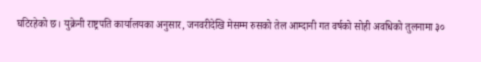घटिरहेको छ। युक्रेनी राष्ट्रपति कार्यालयका अनुसार, जनवरीदेखि मेसम्म रुसको तेल आम्दानी गत वर्षको सोही अवधिको तुलनामा ३०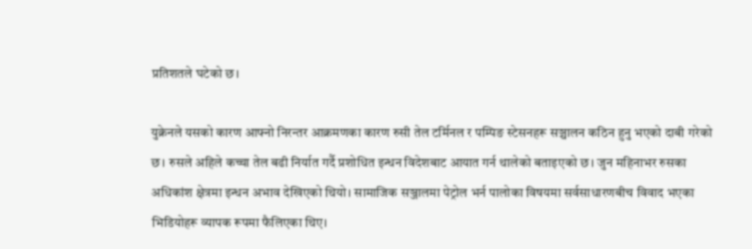प्रतिशतले घटेको छ।

युक्रेनले यसको कारण आफ्नो निरन्तर आक्रमणका कारण रुसी तेल टर्मिनल र पम्पिङ स्टेसनहरू सञ्चालन कठिन हुनु भएको दाबी गरेको छ। रुसले अहिले कच्चा तेल बढी निर्यात गर्दै प्रशोधित इन्धन विदेशबाट आयात गर्न थालेको बताइएको छ। जुन महिनाभर रुसका अधिकांश क्षेत्रमा इन्धन अभाव देखिएको थियो। सामाजिक सञ्जालमा पेट्रोल भर्न पालोका विषयमा सर्वसाधारणबीच विवाद भएका भिडियोहरू व्यापक रूपमा फैलिएका थिए।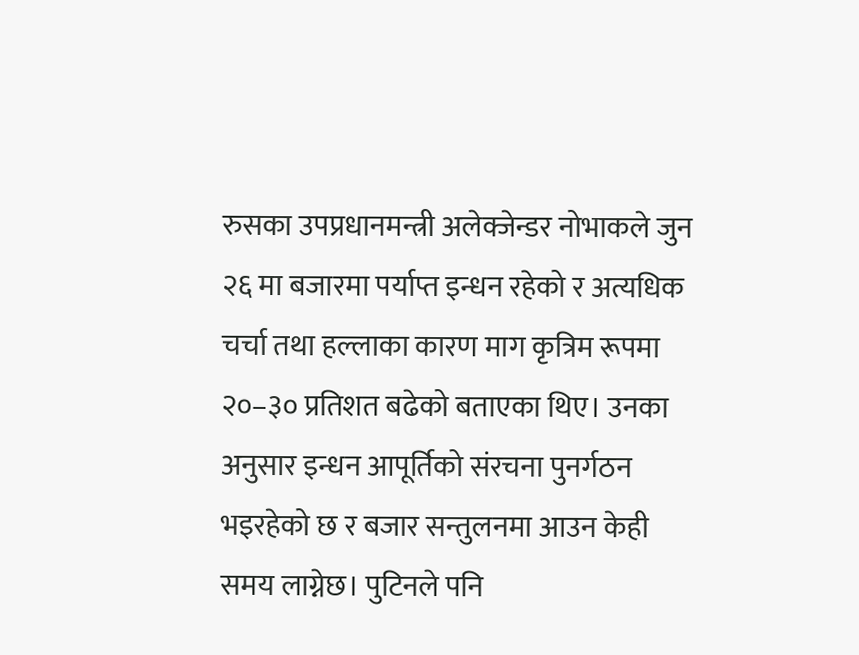रुसका उपप्रधानमन्त्री अलेक्जेन्डर नोभाकले जुन २६ मा बजारमा पर्याप्त इन्धन रहेको र अत्यधिक चर्चा तथा हल्लाका कारण माग कृत्रिम रूपमा २०–३० प्रतिशत बढेको बताएका थिए। उनका अनुसार इन्धन आपूर्तिको संरचना पुनर्गठन भइरहेको छ र बजार सन्तुलनमा आउन केही समय लाग्नेछ। पुटिनले पनि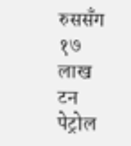रुससँग १७ लाख टन पेट्रोल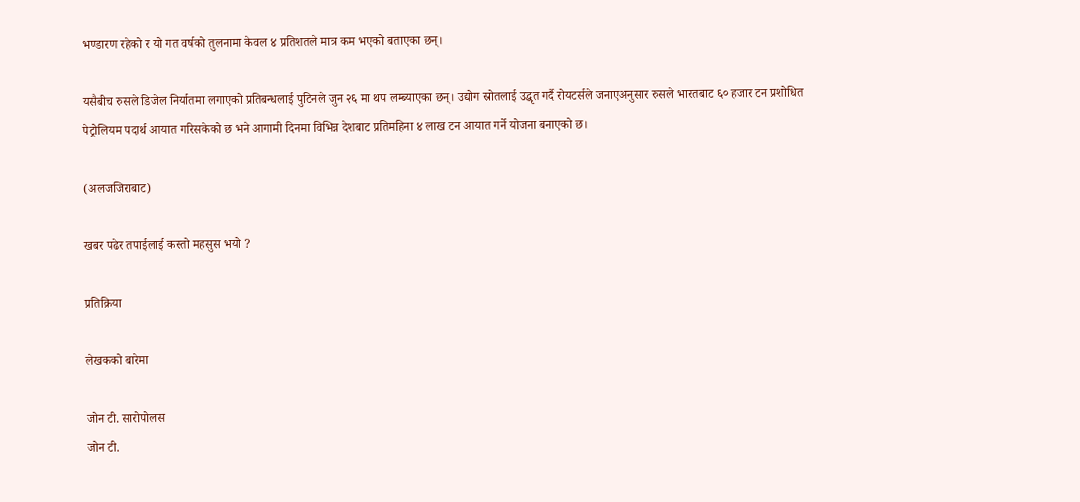भण्डारण रहेको र यो गत वर्षको तुलनामा केवल ४ प्रतिशतले मात्र कम भएको बताएका छन्।

यसैबीच रुसले डिजेल निर्यातमा लगाएको प्रतिबन्धलाई पुटिनले जुन २६ मा थप लम्ब्याएका छन्। उद्योग स्रोतलाई उद्धृत गर्दै रोयटर्सले जनाएअनुसार रुसले भारतबाट ६० हजार टन प्रशोधित पेट्रोलियम पदार्थ आयात गरिसकेको छ भने आगामी दिनमा विभिन्न देशबाट प्रतिमहिना ४ लाख टन आयात गर्ने योजना बनाएको छ।

(अलजजिराबाट)

खबर पढेर तपाईलाई कस्तो महसुस भयो ?

प्रतिक्रिया

लेखकको बारेमा

जोन टी. सारोपोलस
जोन टी.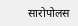सारोपोलस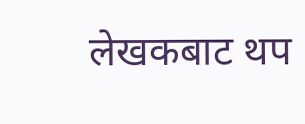लेखकबाट थप